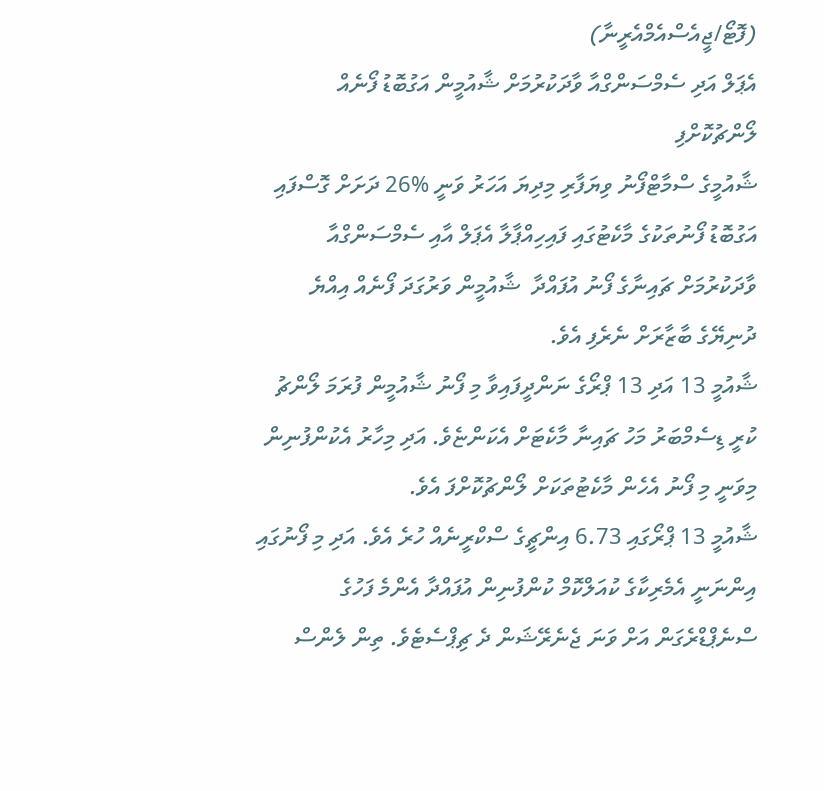(ފޮޓޯ/ޖީއެސްއެމްއެރީނާ)
އެޕަލް އަދި ސެމްސަންގްއާ ވާދަކުރުމަށް ޝާއުމީން އަގުބޮޑު ފޯނެއް ލޯންޗުކޮށްފި
ޝާއުމީގެ ސްމާޓްފޯނު ވިޔަފާރި މިދިޔަ އަހަރު ވަނީ %26 ދަށަށް ގޮސްފައި
އަގުބޮޑު ފޯނުތަކުގެ މާކެޓުގައި ފައިހިއްޕާލާ އެޕަލް އާއި ސެމްސަންގްއާ ވާދަކުރުމަށް ޗައިނާގެ ފޯނު އުފައްދާ  ޝާއުމީން ވަރުގަދަ ފޯނެއް އިއްޔެ ދުނިޔޭގެ ބާޒާރަށް ނެރެފި އެވެ.
ޝާއުމީ 13 އަދި 13 ޕްރޯގެ ނަންދީފައިވާ މި ފޯނު ޝާއުމީން ފުރަމަ ލޯންޗު ކުރީ ޑިސެމްބަރު މަހު ޗައިނާ މާކެޓަށް އެކަންޏެވެ. އަދި މިހާރު އެކުންފުނިން މިވަނީ މި ފޯނު އެހެން މާކެޓުތަކަށް ލޯންޗުކޮށްފަ އެވެ.
ޝާއުމީ 13 ޕްރޯގައި 6.73 އިންޗީގެ ސްކްރީނެއް ހުރެ އެވެ. އަދި މި ފޯނުގައި އިންނަނީ އެމެރިކާގެ ކުއަލްކޮމް ކުންފުނިން އުފައްދާ އެންމެ ފަހުގެ ސްނެޕްޑްރެގަން އަށް ވަނަ ޖެނެރޭޝަން ދެ ޗިޕްސެޓެވެ. ތިން ލެންސް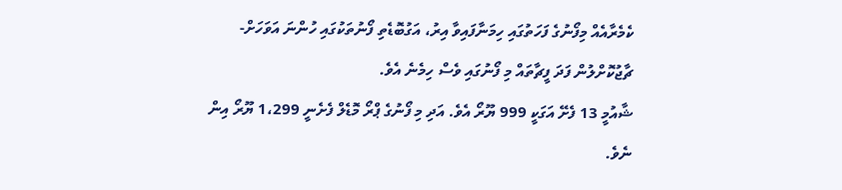ކެމެރާއެއް މިފޯނުގެ ފަހަތުގައި ހިމަނާފައިވާ އިރު، އަގުބޮޑެތި ފޯނުތަކުގައި ހުންނަ އަވަހަށް-ޗާޖުކޮށްލުން ފަދަ ފީޗާތައް މި ފޯނުގައި ވެސް ހިމެނެ އެވެ.
ޝާއުމީ 13 ފެށޭ އަގަކީ 999 ޔޫރޯ އެވެ. އަދި މި ފޯނުގެ ޕްރޯ މޮޑެލް ފެށެނީ 1،299 ޔޫރޯ އިން ނެވެ.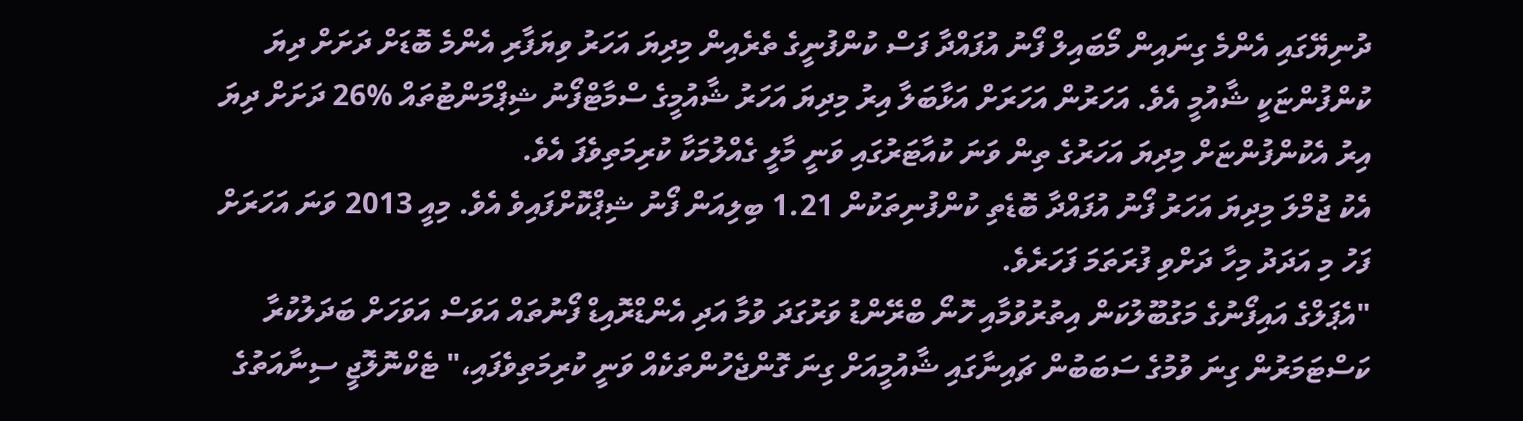ދުނިޔޭގައި އެންމެ ގިނައިން މޯބައިލް ފޯނު އުފައްދާ ފަސް ކުންފުނީގެ ތެރެއިން މިދިޔަ އަހަރު ވިޔަފާރި އެންމެ ބޮޑަށް ދަށަށް ދިޔަ ކުންފުންޏަކީ ޝާއުމީ އެވެ. އަހަރުން އަހަރަށް އަޅާބަލާ އިރު މިދިޔަ އަހަރު ޝާއުމީގެ ސްމާޓްފޯނު ޝިޕްމަންޓުތައް %26 ދަށަށް ދިޔަ އިރު އެކުންފުންޏަށް މިދިޔަ އަހަރުގެ ތިން ވަނަ ކުއާޓަރުގައި ވަނީ މާލީ ގެއްލުމަކާ ކުރިމަތިވެފަ އެވެ.
އެކު ޖުމްލަ މިދިޔަ އަހަރު ފޯނު އުފައްދާ ބޮޑެތި ކުންފުނިތަކުން 1.21 ބިލިއަން ފޯނު ޝިޕްކޮށްފައިވެ އެވެ. މިއީ 2013 ވަނަ އަހަރަށް ފަހު މި އަދަދު މިހާ ދަށްވި ފުރަތަމަ ފަހަރެވެ.
"އެޕަލްގެ އައިފޯނުގެ މަގުބޫލުކަން އިތުރުވުމާއި ހޮނޯ ބްރޭންޑު ވަރުގަދަ ވުމާ އަދި އެންޑްރޮއިޑް ފޯނުތައް އަވަސް އަވަހަށް ބަދަލުކުރާ ކަސްޓަމަރުން ގިނަ ވުމުގެ ސަބަބުން ޗައިނާގައި ޝާއުމީއަށް ގިނަ ގޮންޖެހުންތަކެއް ވަނީ ކުރިމަތިވެފައި،" ޓެކްނޮލޮޖީ ސިނާއަތުގެ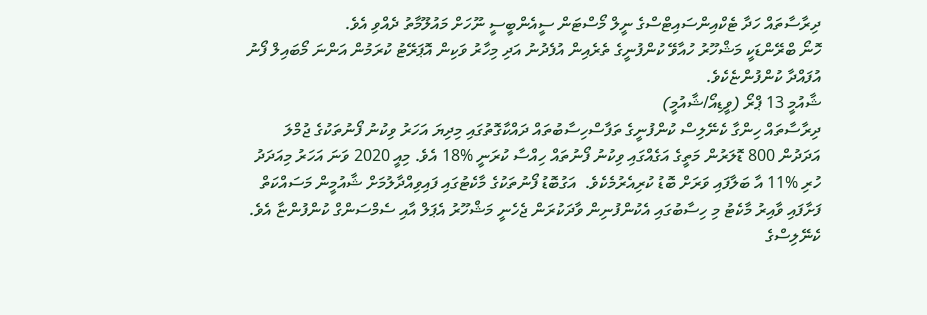ދިރާސާތައް ހަދާ ޓެކްއިންސައިޓްސްގެ ނީލް މޯސްޓަން ސީއެންބީސީ ނޫހަށް މައުލޫމާތު ދެއްވި އެވެ.
ހޮނޯ ބްރޭންޑަކީ މަޝްހޫރު ހުއާވޭ ކުންފުނީގެ ތެރެއިން އުފެދުނު އަދި މިހާރު ވަކިން އޮޕަރޭޓު ކުރަމުން އަންނަ މޯބައިލް ފޯނު އުފައްދާ ކުންފުންޏެކެވެ.
ޝާއުމީ 13 ޕްރޯ (ވީޑިއޯ/ޝާއުމީ)
ދިރާސާތައް ހިންގާ ކެނޭލިސް ކުންފުނީގެ ތަފާސްހިސާބުތައް ދައްކާގޮތުގައި މިދިޔަ އަހަރު ވިކުނު ފޯނުތަކުގެ ޖުމްލަ އަދަދުން 800 ޑޮލަރުން މަތީގެ އަގެއްގައި ވިކުނު ފޯނުތައް ހިއްސާ ކުރަނީ %18 އެވެ. މިއީ 2020 ވަނަ އަހަރު މިއަދަދު ހުރި %11 އާ ބަލާފައި ވަރަށް ބޮޑު ކުރިއެރުމެކެވެ.  އަގުބޮޑު ފޯނުތަކުގެ މާކެޓުގައި ފައިވިއްދާލުމަށް ޝާއުމީން މަސައްކަތް ފަށާފައި ވާއިރު މާކެޓު މި ހިސާބުގައި އެކުންފުނިން ވާދަކުރަން ޖެހެނީ މަޝްހޫރު އެޕަލް އާއި ސެމްސަންގް ކުންފުންޏާ އެވެ. ކެނޭލިސްގެ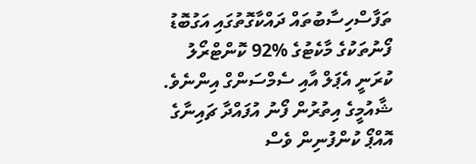ތަފާސްހިސާބުތައް ދައްކާގޮތުގައި އަގުބޮޑު ފޯނުތަކުގެ މާކެޓުގެ %92 ކޮންޓްރޯލު ކުރަނީ އެޕަލް އާއި ސެމްސަންގް އިންނެވެ.
ޝާއުމީގެ އިތުރުން ފޯނު އުފައްދާ ޗައިނާގެ އޮއްޕޯ ކުންފުނިން ވެސް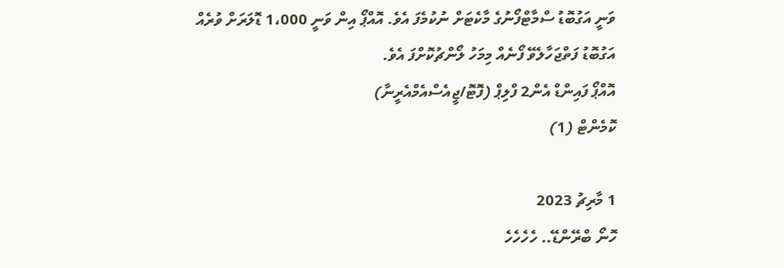ވަނީ އަގުބޮޑު ސްމާޓްފޯނުގެ މާކެޓަށް ނުކުމެފަ އެވެ. އޮއްޕޯ އިން ވަނީ 1،000 ޑޮލަރަށް ވުރެއް އަގުބޮޑު ފަތްޖަހާލެވޭ ފޯނެއް މިމަހު ލޯންޗުކޮށްފަ އެވެ.
އޮއްޕޯ ފައިންޑް އެން2 ފްލިޕް (ފޮޓޮ/ޖީއެސްއެމްއެރީނާ)
ކޮމެންޓް (1)

1 މާރިޗު 2023
ހޮނޯ ބްރޭންޑޭ.. ހެހެހެހެ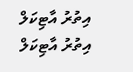އިތުރު އާޓިކަލް
އިތުރު އާޓިކަލް